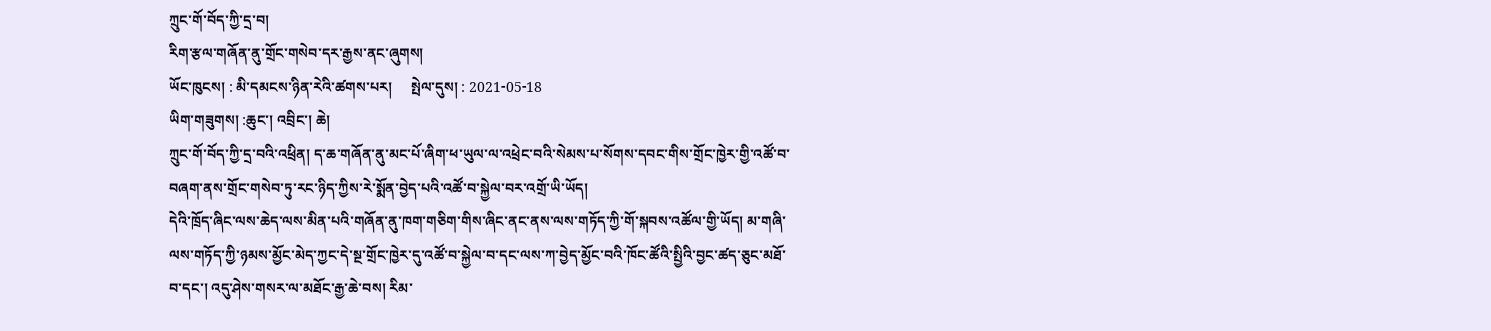ཀྲུང་གོ་བོད་ཀྱི་དྲ་བ།
རིག་རྩལ་གཞོན་ནུ་གྲོང་གསེབ་དར་རྒྱས་ནང་ཞུགས།
ཡོང་ཁུངས། : མི་དམངས་ཉིན་རེའི་ཚགས་པར།     སྤེལ་དུས། : 2021-05-18
ཡིག་གཟུགས། :ཆུང་། འབྲིང་། ཆེ།
ཀྲུང་གོ་བོད་ཀྱི་དྲ་བའི་འཕྲིན། ད་ཆ་གཞོན་ནུ་མང་པོ་ཞིག་ཕ་ཡུལ་ལ་འཕྲེང་བའི་སེམས་པ་སོགས་དབང་གིས་གྲོང་ཁྱེར་གྱི་འཚོ་བ་བཞག་ནས་གྲོང་གསེབ་ཏུ་རང་ཉིད་ཀྱིས་རེ་སྨོན་བྱེད་པའི་འཚོ་བ་སྐྱེལ་བར་འགྲོ་ཡི་ཡོད།
དེའི་ཁྲོད་ཞིང་ལས་ཆེད་ལས་མིན་པའི་གཞོན་ནུ་ཁག་གཅིག་གིས་ཞིང་ནང་ནས་ལས་གཏོད་ཀྱི་གོ་སྐབས་འཚོལ་གྱི་ཡོད། མ་གཞི་ལས་གཏོད་ཀྱི་ཉམས་མྱོང་མེད་ཀྱང་དེ་སྔ་གྲོང་ཁྱེར་དུ་འཚོ་བ་སྐྱེལ་བ་དང་ལས་ཀ་བྱེད་མྱོང་བའི་ཁོང་ཚོའི་སྤྱིའི་བྱང་ཚད་ཅུང་མཐོ་བ་དང་། འདུ་ཤེས་གསར་ལ་མཐོང་རྒྱ་ཆེ་བས། རིམ་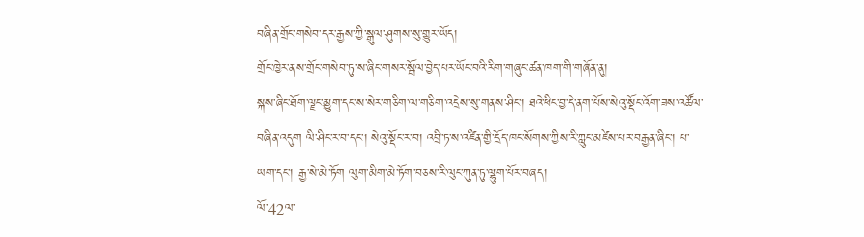བཞིན་གྲོང་གསེབ་དར་རྒྱས་ཀྱི་སྒུལ་ཤུགས་སུ་གྱུར་ཡོད།
གྲོང་ཁྱེར་ནས་གྲོང་གསེབ་ཏུ་ས་ཞིང་གསར་སྦོལ་བྱེད་པར་ཡོང་བའི་རིག་གཞུང་ཚན་ཁག་གི་གཞོན་ནུ།
སྐས་ཞིང་ཐོག་ལྗང་མྱུག་དང་ས་སེར་གཅིག་ལ་གཅིག་འདྲེས་སུ་གནས་ཤིང་། ཐའེ་ཕིང་བྱ་དེ་ནག་པོས་སེའུ་སྡོང་འོག་ཟས་འཚོལ་བཞིན་འདུག ལི་ཤིང་ར་བ་དང་། སེའུ་སྡོང་ར་བ། འབྲི་ཏ་ས་འཛིན་གྱི་དྲོད་ཁང་སོགས་ཀྱིས་རི་ཀླུང་མཛེས་པར་བརྒྱན་ཞིང་། པ་ཡག་དང་། རྒྱ་སེ་མེ་ཏོག ལུག་མིག་མེ་ཏོག་བཅས་རི་ལུང་ཀུན་ཏུ་ལྷུག་པོར་བཞད།
ལོ་42ལ་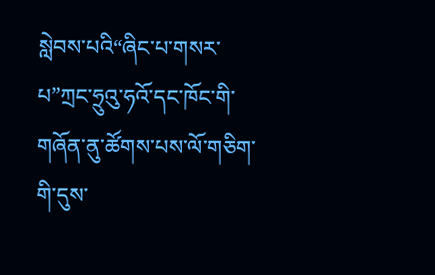སླེབས་པའི“ཞིང་པ་གསར་པ”ཀྲང་ཧྲུའུ་ཧའོ་དང་ཁོང་གི་གཞོན་ནུ་ཚོགས་པས་ལོ་གཅིག་གི་དུས་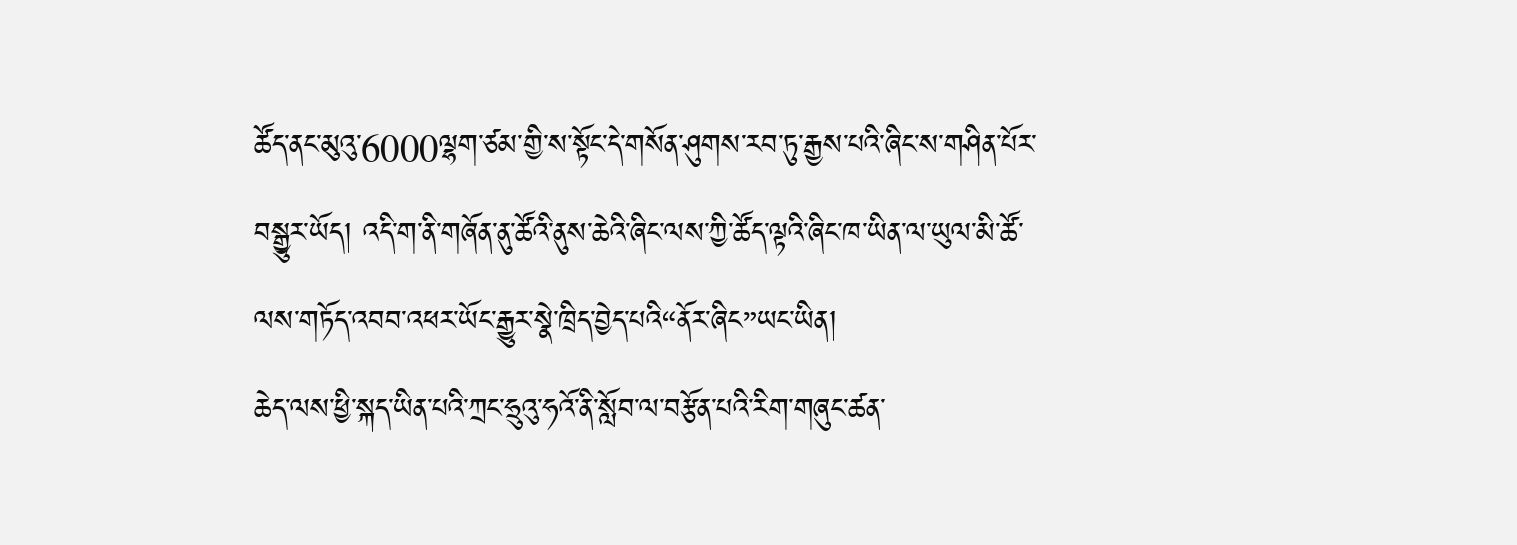ཚོད་ནང་མུའུ་6000ལྷག་ཙམ་གྱི་ས་སྟོང་དེ་གསོན་ཤུགས་རབ་ཏུ་རྒྱས་པའི་ཞིང་ས་གཤིན་པོར་བསྒྱུར་ཡོད། འདི་ག་ནི་གཞོན་ནུ་ཚོའི་ནུས་ཆེའི་ཞིང་ལས་ཀྱི་ཚོད་ལྟའི་ཞིང་ཁ་ཡིན་ལ་ཡུལ་མི་ཚོ་ལས་གཏོད་འབབ་འཕར་ཡོང་རྒྱུར་སྣེ་ཁྲིད་བྱེད་པའི“ནོར་ཞིང”ཡང་ཡིན།
ཆེད་ལས་ཕྱི་སྐད་ཡིན་པའི་ཀྲང་ཧྲུའུ་ཧའོ་ནི་སློབ་ལ་བརྩོན་པའི་རིག་གཞུང་ཚན་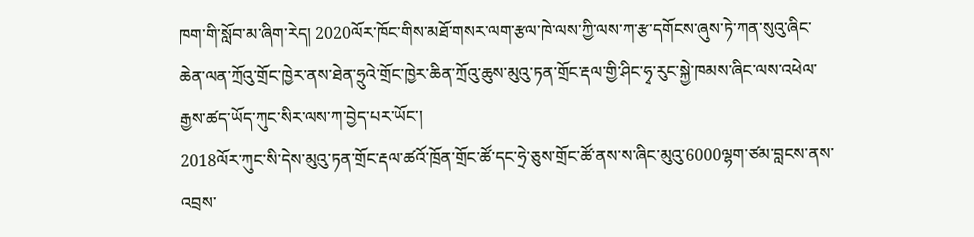ཁག་གི་སློབ་མ་ཞིག་རེད། 2020ལོར་ཁོང་གིས་མཐོ་གསར་ལག་རྩལ་ཁེ་ལས་ཀྱི་ལས་ཀ་རྩ་དགོངས་ཞུས་ཏེ་ཀན་སུའུ་ཞིང་ཆེན་ལན་ཀྲོའུ་གྲོང་ཁྱེར་ནས་ཐེན་ཧྲུའེ་གྲོང་ཁྱེར་ཆིན་ཀྲོའུ་ཆུས་མུའུ་ཏན་གྲོང་རྡལ་གྱི་ཤིང་ཧྭ་རུང་སྐྱེ་ཁམས་ཞིང་ལས་འཕེལ་རྒྱས་ཚད་ཡོད་ཀུང་སིར་ལས་ཀ་བྱེད་པར་ཡོང་།
2018ལོར་ཀུང་སི་དེས་མུའུ་ཏན་གྲོང་རྡལ་ཚའོ་ཁྲོན་གྲོང་ཚོ་དང་ཧྲེ་ཅུས་གྲོང་ཚོ་ནས་ས་ཞིང་མུའུ་6000ལྷག་ཙམ་བླངས་ནས་འབྲས་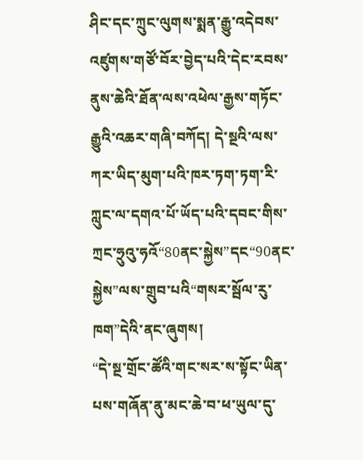ཤིང་དང་ཀྲུང་ལུགས་སྨན་རྒྱུ་འདེབས་འཛུགས་གཙོ་བོར་བྱེད་པའི་དེང་རབས་ནུས་ཆེའི་ཐོན་ལས་འཕེལ་རྒྱས་གཏོང་རྒྱུའི་འཆར་གཞི་བཀོད། དེ་སྔའི་ལས་ཀར་ཡིད་མུག་པའི་ཁར་ཏག་ཏག་རི་ཀླུང་ལ་དགའ་པོ་ཡོད་པའི་དབང་གིས་ཀྲང་ཧྲུའུ་ཧའོ“80ནང་སྐྱེས”དང“90ནང་སྐྱེས”ལས་གྲུབ་པའི“གསར་སྦོལ་རུ་ཁག”དེའི་ནང་ཞུགས།
“དེ་སྔ་གྲོང་ཚོའི་གང་སར་ས་སྟོང་ཡིན་པས་གཞོན་ནུ་མང་ཆེ་བ་ཕ་ཡུལ་དུ་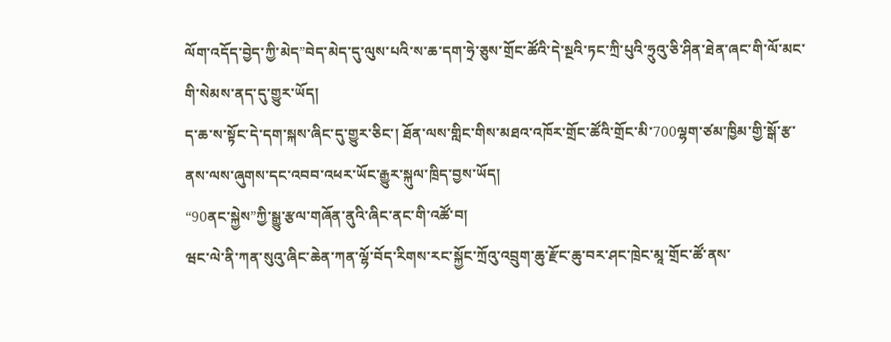ལོག་འདོད་བྱེད་ཀྱི་མེད”བེད་མེད་དུ་ལུས་པའི་ས་ཆ་དག་ཧྲེ་ཅུས་གྲོང་ཚོའི་དེ་སྔའི་ཏང་ཀྲི་པུའི་ཧྲུའུ་ཅི་ཤིན་ཐེན་ཞང་གི་ལོ་མང་གི་སེམས་ནད་དུ་གྱུར་ཡོད།
ད་ཆ་ས་སྟོང་དེ་དག་སྐས་ཞིང་དུ་གྱུར་ཅིང་། ཐོན་ལས་གླིང་གིས་མཐའ་འཁོར་གྲོང་ཚོའི་གྲོང་མི་700ལྷག་ཙམ་ཁྱིམ་གྱི་སྒོ་རྩ་ནས་ལས་ཞུགས་དང་འབབ་འཕར་ཡོང་རྒྱུར་སྐུལ་ཁྲིད་བྱས་ཡོད།
“90ནང་སྐྱེས”ཀྱི་སྒྱུ་རྩལ་གཞོན་ནུའི་ཞིང་ནང་གི་འཚོ་བ།
ཝང་ལེ་ནི་ཀན་སུའུ་ཞིང་ཆེན་ཀན་ལྷོ་བོད་རིགས་རང་སྐྱོང་ཀྲོའུ་འབྲུག་ཆུ་རྫོང་ཆུ་བར་ཤང་ཁྲེང་མཱ་གྲོང་ཚོ་ནས་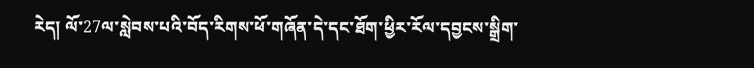རེད། ལོ་27ལ་སླེབས་པའི་བོད་རིགས་ཕོ་གཞོན་དེ་དང་ཐོག་ཕྱིར་རོལ་དབྱངས་སྒྲིག་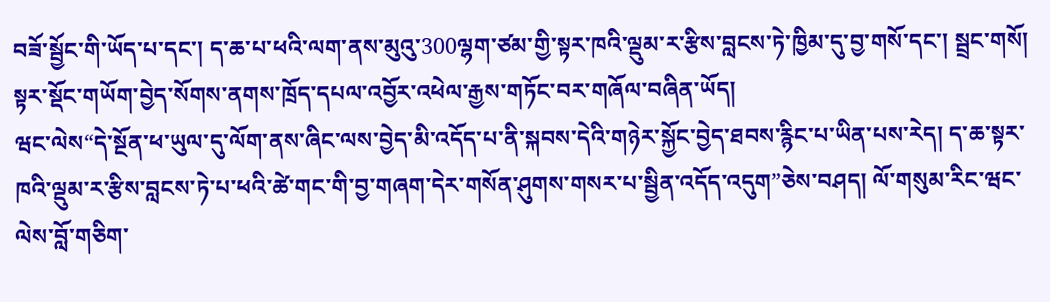བཟོ་སྦྱོང་གི་ཡོད་པ་དང་། ད་ཆ་པ་ཕའི་ལག་ནས་མུའུ་300ལྷག་ཙམ་གྱི་སྟར་ཁའི་ལྡུམ་ར་རྩིས་བླངས་ཏེ་ཁྱིམ་དུ་བྱ་གསོ་དང་། སྦྲང་གསོ། སྟར་སྡོང་གཡོག་བྱེད་སོགས་ནགས་ཁྲོད་དཔལ་འབྱོར་འཕེལ་རྒྱས་གཏོང་བར་གཞོལ་བཞིན་ཡོད།
ཝང་ལེས“དེ་སྔོན་ཕ་ཡུལ་དུ་ལོག་ནས་ཞིང་ལས་བྱེད་མི་འདོད་པ་ནི་སྐབས་དེའི་གཉེར་སྐྱོང་བྱེད་ཐབས་རྙིང་པ་ཡིན་པས་རེད། ད་ཆ་སྟར་ཁའི་ལྡུམ་ར་རྩིས་བླངས་ཏེ་པ་ཕའི་ཚེ་གང་གི་བྱ་གཞག་དེར་གསོན་ཤུགས་གསར་པ་སྦྱིན་འདོད་འདུག”ཅེས་བཤད། ལོ་གསུམ་རིང་ཝང་ལེས་བློ་གཅིག་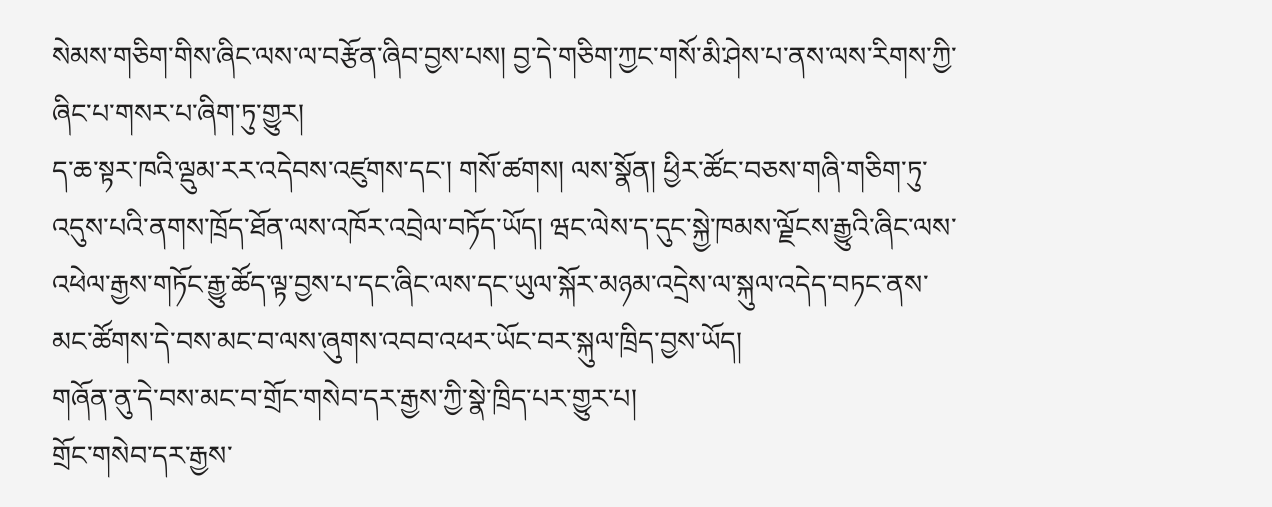སེམས་གཅིག་གིས་ཞིང་ལས་ལ་བརྩོན་ཞིབ་བྱས་པས། བྱ་དེ་གཅིག་ཀྱང་གསོ་མི་ཤེས་པ་ནས་ལས་རིགས་ཀྱི་ཞིང་པ་གསར་པ་ཞིག་ཏུ་གྱུར།
ད་ཆ་སྟར་ཁའི་ལྡུམ་རར་འདེབས་འཛུགས་དང་། གསོ་ཚགས། ལས་སྣོན། ཕྱིར་ཚོང་བཅས་གཞི་གཅིག་ཏུ་འདུས་པའི་ནགས་ཁྲོད་ཐོན་ལས་འཁོར་འབྲེལ་བཏོད་ཡོད། ཝང་ལེས་ད་དུང་སྐྱེ་ཁམས་ལྗོངས་རྒྱུའི་ཞིང་ལས་འཕེལ་རྒྱས་གཏོང་རྒྱུ་ཚོད་ལྟ་བྱས་པ་དང་ཞིང་ལས་དང་ཡུལ་སྐོར་མཉམ་འདྲེས་ལ་སྐུལ་འདེད་བཏང་ནས་མང་ཚོགས་དེ་བས་མང་བ་ལས་ཞུགས་འབབ་འཕར་ཡོང་བར་སྐུལ་ཁྲིད་བྱས་ཡོད།
གཞོན་ནུ་དེ་བས་མང་བ་གྲོང་གསེབ་དར་རྒྱས་ཀྱི་སྣེ་ཁྲིད་པར་གྱུར་པ།
གྲོང་གསེབ་དར་རྒྱས་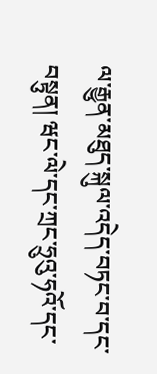ལ་རྒྱུན་མཐུད་སྐུལ་འདེད་བཏང་བ་དང་བསྟུན། ཝང་ལེ་དང་ཀྲང་ཧྲུའུ་ཧའོ་དང་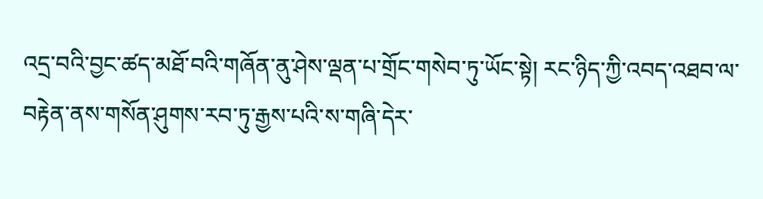འདྲ་བའི་བྱང་ཚད་མཐོ་བའི་གཞོན་ནུ་ཤེས་ལྡན་པ་གྲོང་གསེབ་ཏུ་ཡོང་སྟེ། རང་ཉིད་ཀྱི་འབད་འཐབ་ལ་བརྟེན་ནས་གསོན་ཤུགས་རབ་ཏུ་རྒྱས་པའི་ས་གཞི་དེར་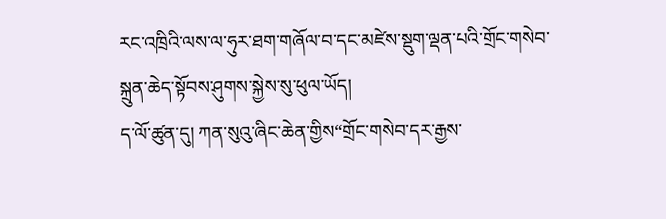རང་འཁྲིའི་ལས་ལ་ཧུར་ཐག་གཞོལ་བ་དང་མཛེས་སྡུག་ལྡན་པའི་གྲོང་གསེབ་སྐྲུན་ཆེད་སྟོབས་ཤུགས་སྐྱེས་སུ་ཕུལ་ཡོད།
ད་ལོ་ཚུན་དུ། ཀན་སུའུ་ཞིང་ཆེན་གྱིས“གྲོང་གསེབ་དར་རྒྱས་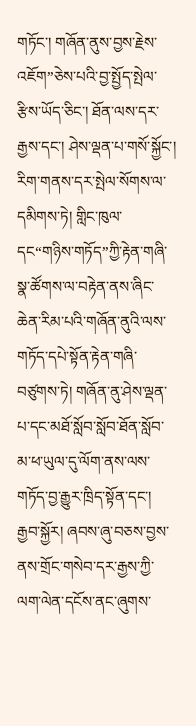གཏོང་། གཞོན་ནུས་བྱས་རྗེས་འཇོག”ཅེས་པའི་བྱ་སྤྱོད་སྤེལ་རྩིས་ཡོད་ཅིང་། ཐོན་ལས་དར་རྒྱས་དང་། ཤེས་ལྡན་པ་གསོ་སྐྱོང་། རིག་གནས་དར་སྤེལ་སོགས་ལ་དམིགས་ཏེ། གླིང་ཁུལ་དང“གཉིས་གཏོད”ཀྱི་རྟེན་གཞི་སྣ་ཚོགས་ལ་བརྟེན་ནས་ཞིང་ཆེན་རིམ་པའི་གཞོན་ནུའི་ལས་གཏོད་དཔེ་སྟོན་རྟེན་གཞི་བཙུགས་ཏེ། གཞོན་ནུ་ཤེས་ལྡན་པ་དང་མཐོ་སློབ་སློབ་ཐོན་སློབ་མ་ཕ་ཡུལ་དུ་ལོག་ནས་ལས་གཏོད་བྱ་རྒྱུར་ཁྲིད་སྟོན་དང་། རྒྱབ་སྐྱོར། ཞབས་ཞུ་བཅས་བྱས་ནས་གྲོང་གསེབ་དར་རྒྱས་ཀྱི་ལག་ལེན་དངོས་ནང་ཞུགས་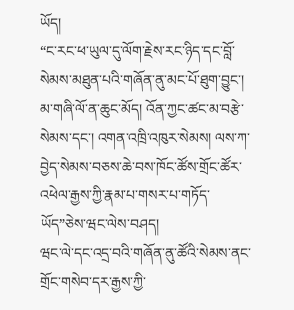ཡོད།
“ང་རང་ཕ་ཡུལ་དུ་ལོག་རྗེས་རང་ཉིད་དང་བློ་སེམས་མཐུན་པའི་གཞོན་ནུ་མང་པོ་ཐུག་བྱུང་། མ་གཞི་ལོ་ན་ཆུང་མོད། འོན་ཀྱང་ཚང་མ་བརྩེ་སེམས་དང་། འགན་འཁྲི་འཁུར་སེམས། ལས་ཀ་བྱེད་སེམས་བཅས་ཆེ་བས་ཁོང་ཚོས་གྲོང་ཚོར་འཕེལ་རྒྱས་ཀྱི་རྣམ་པ་གསར་པ་གཏོད་ཡོད”ཅེས་ཝང་ལེས་བཤད།
ཝང་ལེ་དང་འདྲ་བའི་གཞོན་ནུ་ཚོའི་སེམས་ནང་གྲོང་གསེབ་དར་རྒྱས་ཀྱི་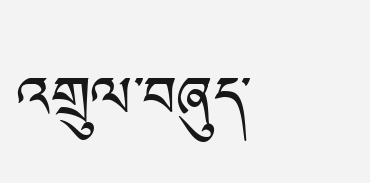འགྲུལ་བཞུད་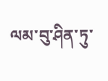ལམ་བུ་ཤིན་ཏུ་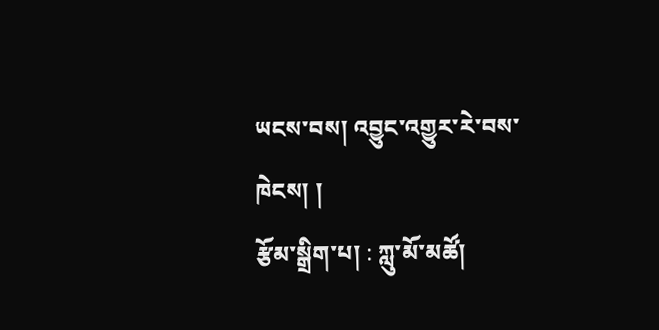ཡངས་བས། འབྱུང་འགྱུར་རེ་བས་ཁེངས། །
རྩོམ་སྒྲིག་པ། : ཀླུ་མོ་མཚོ།